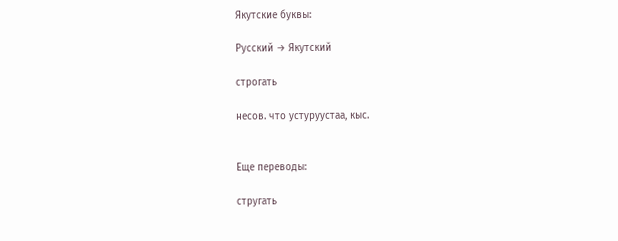Якутские буквы:

Русский → Якутский

строгать

несов. что устуруустаа, кыс.


Еще переводы:

стругать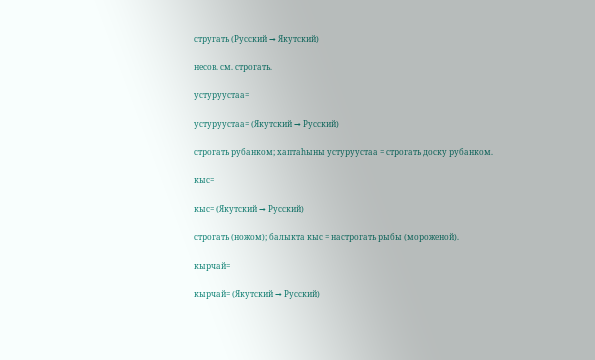стругать (Русский → Якутский)

несов. см. строгать.

устуруустаа=

устуруустаа= (Якутский → Русский)

строгать рубанком; хаптаһыны устуруустаа = строгать доску рубанком.

кыс=

кыс= (Якутский → Русский)

строгать (ножом); балыкта кыс = настрогать рыбы (мороженой).

кырчай=

кырчай= (Якутский → Русский)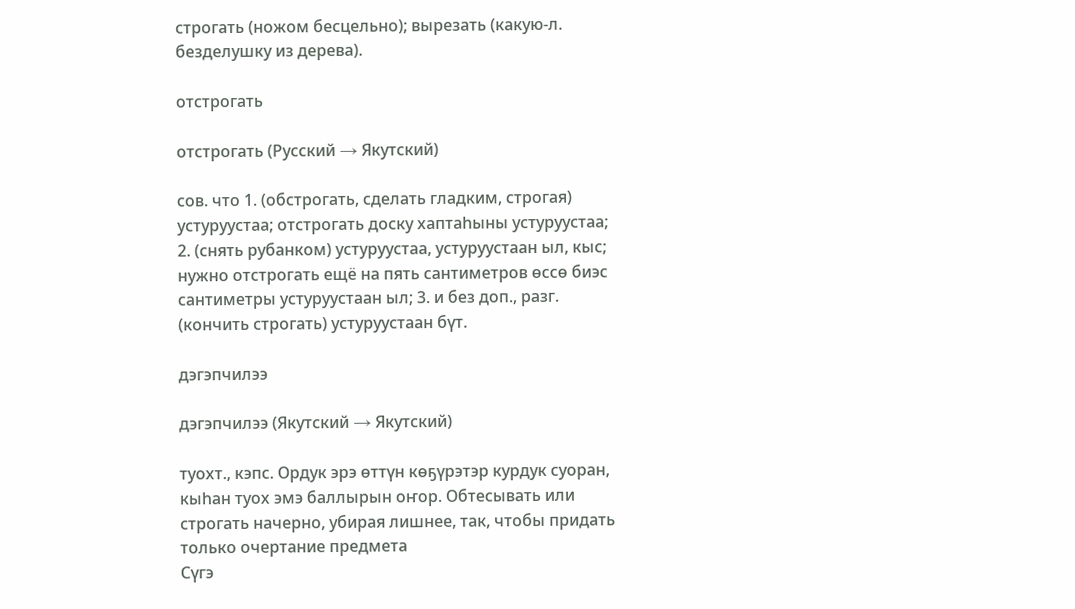строгать (ножом бесцельно); вырезать (какую-л. безделушку из дерева).

отстрогать

отстрогать (Русский → Якутский)

сов. что 1. (обстрогать, сделать гладким, строгая) устуруустаа; отстрогать доску хаптаһыны устуруустаа; 2. (снять рубанком) устуруустаа, устуруустаан ыл, кыс; нужно отстрогать ещё на пять сантиметров өссө биэс сантиметры устуруустаан ыл; 3. и без доп., разг. (кончить строгать) устуруустаан бүт.

дэгэпчилээ

дэгэпчилээ (Якутский → Якутский)

туохт., кэпс. Ордук эрэ өттүн көҕүрэтэр курдук суоран, кыһан туох эмэ баллырын оҥор. Обтесывать или строгать начерно, убирая лишнее, так, чтобы придать только очертание предмета
Сүгэ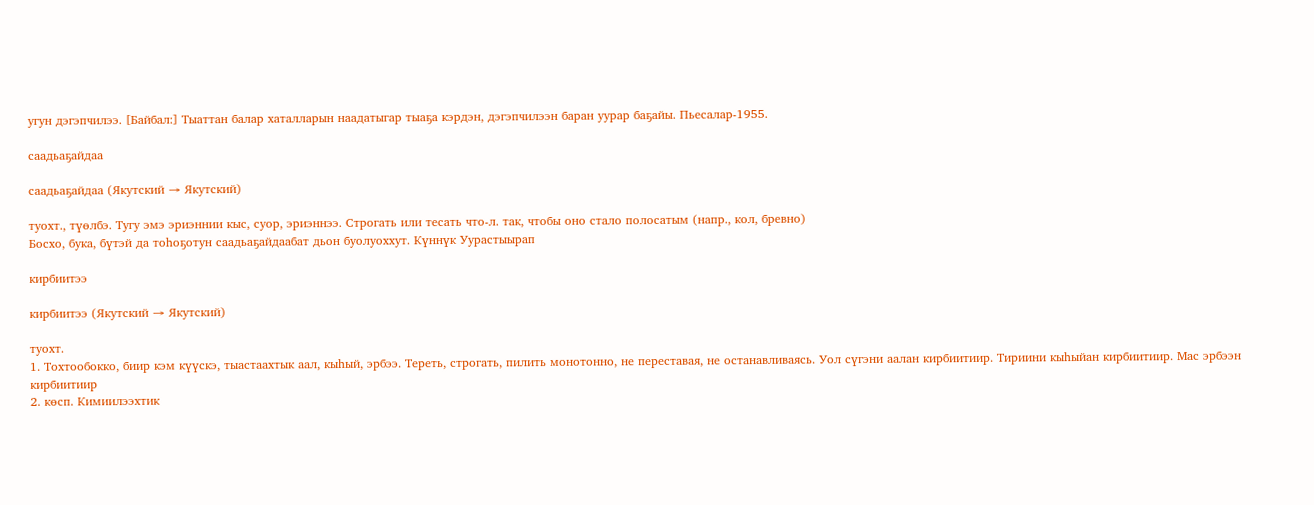угун дэгэпчилээ. [Байбал:] Тыаттан балар хаталларын наадатыгар тыаҕа кэрдэн, дэгэпчилээн баран уурар баҕайы. Пьесалар-1955.

саадьаҕайдаа

саадьаҕайдаа (Якутский → Якутский)

туохт., түөлбэ. Тугу эмэ эриэннии кыс, суор, эриэннээ. Строгать или тесать что-л. так, чтобы оно стало полосатым (напр., кол, бревно)
Босхо, бука, бүтэй да тоһоҕотун саадьаҕайдаабат дьон буолуоххут. Күннүк Уурастыырап

кирбиитээ

кирбиитээ (Якутский → Якутский)

туохт.
1. Тохтообокко, биир кэм күүскэ, тыастаахтык аал, кыһый, эрбээ. Тереть, строгать, пилить монотонно, не переставая, не останавливаясь. Уол сүгэни аалан кирбиитиир. Тириини кыһыйан кирбиитиир. Мас эрбээн кирбиитиир
2. көсп. Кимиилээхтик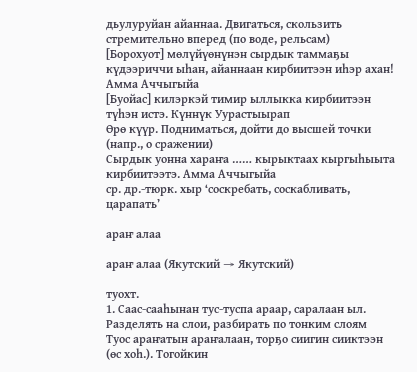дьулуруйан айаннаа. Двигаться, скользить стремительно вперед (по воде, рельсам)
[Борохуот] мөлүйүөнүнэн сырдык таммаҕы күдээриччи ыһан, айаннаан кирбиитээн иһэр ахан! Амма Аччыгыйа
[Буойас] килэркэй тимир ыллыкка кирбиитээн түһэн истэ. Күннүк Уурастыырап
Өрө күүр. Подниматься, дойти до высшей точки (напр., о сражении)
Сырдык уонна хараҥа …… кырыктаах кыргыһыыта кирбиитээтэ. Амма Аччыгыйа
ср. др.-тюрк. хыр ‘соскребать, соскабливать, царапать’

араҥ алаа

араҥ алаа (Якутский → Якутский)

туохт.
1. Саас-сааһынан тус-туспа араар, саралаан ыл. Разделять на слои, разбирать по тонким слоям
Туос араҥатын араҥалаан, торҕо сиигин сииктээн (өс хоһ.). Тогойкин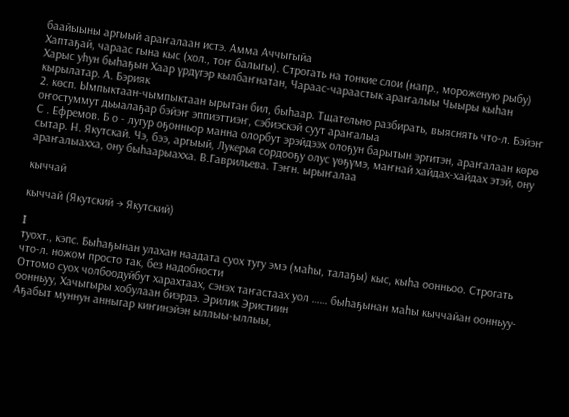баайыыны аргыый араҥалаан истэ. Амма Аччыгыйа
Хаптаҕай, чараас гына кыс (хол., тоҥ балыгы). Строгать на тонкие слои (напр., мороженую рыбу)
Харыс уһун быһаҕын Хаар үрдүгэр кылбаҥнатан, Чараас-чараастык араҥалыы Чыыры кыһан кырылатар. А. Бэрияк
2. көсп. Ымпыктаан-чымпыктаан ырытан бил, быһаар. Тщательно разбирать, выяснять что-л. Бэйэҥ оҥостуммут дьыалаҕар бэйэҥ эппиэттиэҥ, сэбиэскэй суут араҥалыа
С . Ефремов. Б о - лугур оҕонньор манна олорбут эрэйдээх олоҕун барытын эргитэн, араҥалаан көрө сытар. Н. Якутскай. Чэ, бээ, аргыый, Лукерья сордооҕу олус үөҕүмэ, маҥнай хайдах-хайдах этэй, ону араҥалыахха, ону быһаарыахха. В.Гаврильева. Тэҥн. ырыҥалаа

кыччай

кыччай (Якутский → Якутский)

I
туохт., кэпс. Быһаҕынан улахан наадата суох тугу эмэ (маһы, талаҕы) кыс, кыһа оонньоо. Строгать что-л. ножом просто так, без надобности
Оттомо суох чолбоодуйбут харахтаах, сэнэх таҥастаах уол …… быһаҕынан маһы кыччайан оонньуу-оонньуу, Хачыгыры хобулаан биэрдэ. Эрилик Эристиин
Аҕабыт муннун анныгар киҥинэйэн ыллыы-ыллыы,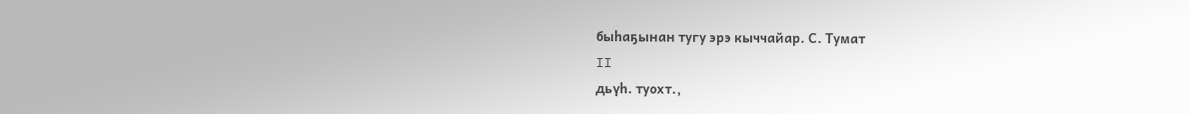быһаҕынан тугу эрэ кыччайар. С. Тумат
II
дьүһ. туохт.,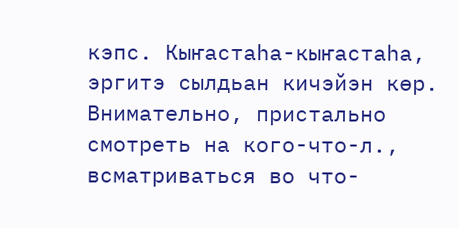кэпс. Кыҥастаһа-кыҥастаһа, эргитэ сылдьан кичэйэн көр. Внимательно, пристально смотреть на кого-что-л., всматриваться во что-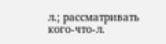л.; рассматривать кого-что-л.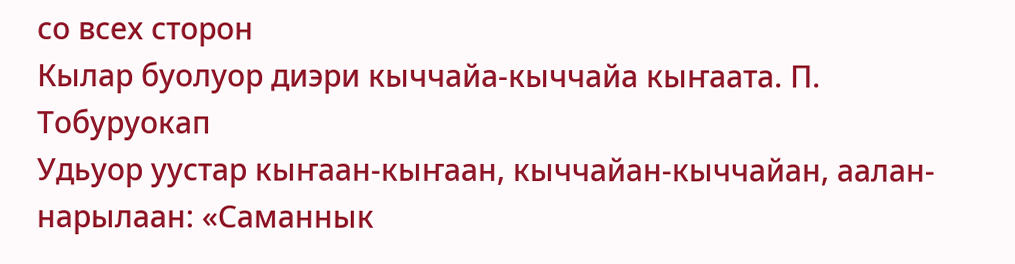со всех сторон
Кылар буолуор диэри кыччайа-кыччайа кыҥаата. П. Тобуруокап
Удьуор уустар кыҥаан-кыҥаан, кыччайан-кыччайан, аалан-нарылаан: «Саманнык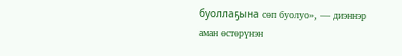буоллаҕына сөп буолуо», — диэннэр аман өстөрүнэн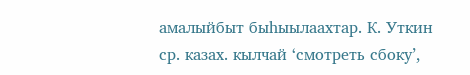амалыйбыт быһыылаахтар. К. Уткин
ср. казах. кылчай ‘смотреть сбоку’,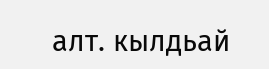алт. кылдьай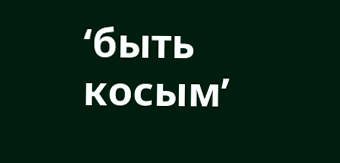‘быть косым’